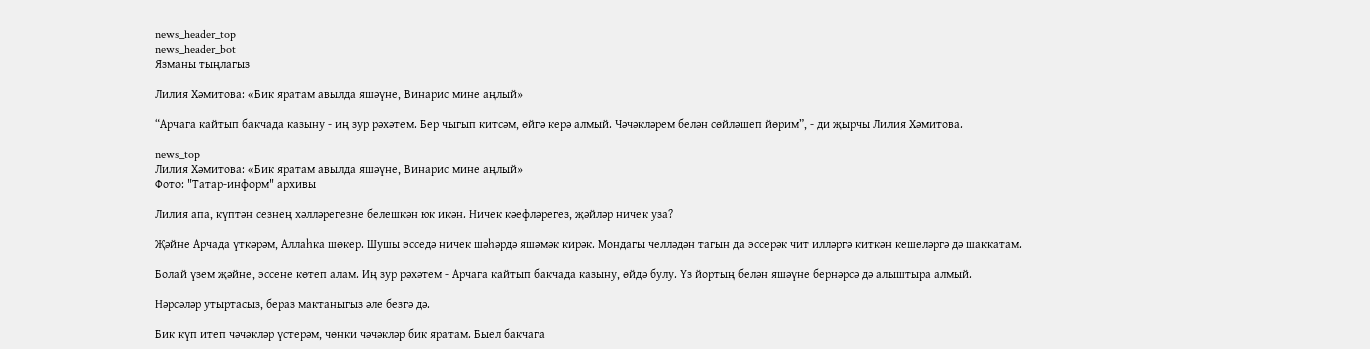news_header_top
news_header_bot
Язманы тыңлагыз

Лилия Хәмитова: «Бик яратам авылда яшәүне, Винарис мине аңлый»

“Арчага кайтып бакчада казыну - иң зур рәхәтем. Бер чыгып китсәм, өйгә керә алмый. Чәчәкләрем белән сөйләшеп йөрим”, - ди җырчы Лилия Хәмитова.

news_top
Лилия Хәмитова: «Бик яратам авылда яшәүне, Винарис мине аңлый»
Фото: "Татар-информ" архивы

Лилия апа, күптән сезнең хәлләрегезне белешкән юк икән. Ничек кәефләрегез, җәйләр ничек уза?

Җәйне Арчада үткәрәм, Аллаһка шөкер. Шушы эсседә ничек шәһәрдә яшәмәк кирәк. Мондагы челләдән тагын да эссерәк чит илләргә киткән кешеләргә дә шаккатам.

Болай үзем җәйне, эссене көтеп алам. Иң зур рәхәтем - Арчага кайтып бакчада казыну, өйдә булу. Үз йортың белән яшәүне бернәрсә дә алыштыра алмый.

Нәрсәләр утыртасыз, бераз мактаныгыз әле безгә дә.

Бик күп итеп чәчәкләр үстерәм, чөнки чәчәкләр бик яратам. Быел бакчага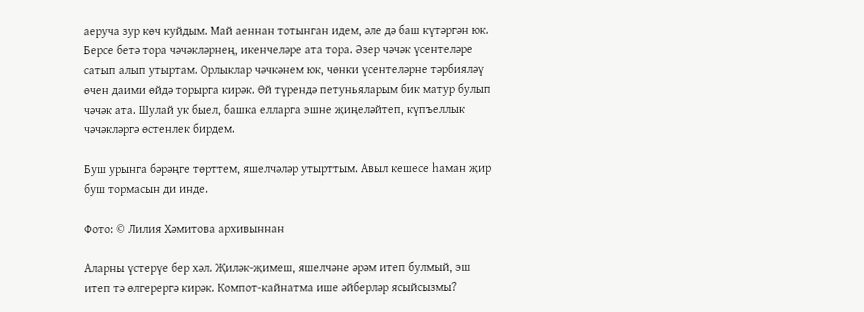аеруча зур көч куйдым. Май аеннан тотынган идем, әле дә баш күтәргән юк. Берсе бетә тора чәчәкләрнең, икенчеләре ата тора. Әзер чәчәк үсентеләре сатып алып утыртам. Орлыклар чәчкәнем юк, чөнки үсентеләрне тәрбияләү өчен даими өйдә торырга кирәк. Өй түрендә петуньяларым бик матур булып чәчәк ата. Шулай ук быел, башка елларга эшне җиңеләйтеп, күпъеллык чәчәкләргә өстенлек бирдем.

Буш урынга бәрәңге төрттем, яшелчәләр утырттым. Авыл кешесе һаман җир буш тормасын ди инде.

Фото: © Лилия Хәмитова архивыннан

Аларны үстерүе бер хәл. Җиләк-җимеш, яшелчәне әрәм итеп булмый, эш итеп тә өлгерергә кирәк. Компот-кайнатма ише әйберләр ясыйсызмы?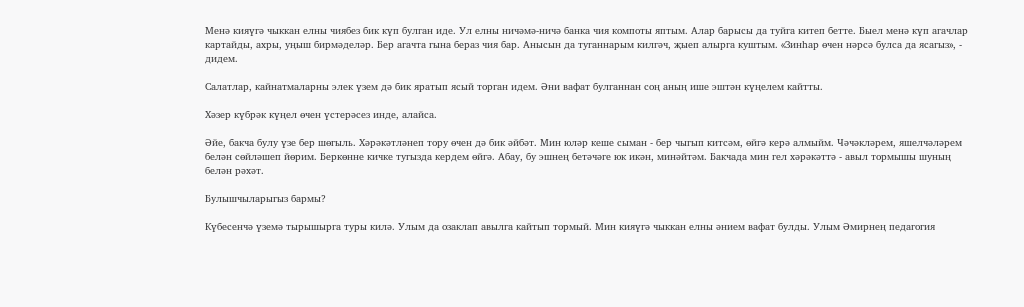Менә кияүгә чыккан елны чиябез бик күп булган иде. Ул елны ничәмә-ничә банка чия компоты яптым. Алар барысы да туйга китеп бетте. Быел менә күп агачлар картайды, ахры, уңыш бирмәделәр. Бер агачта гына бераз чия бар. Анысын да туганнарым килгәч, җыеп алырга куштым. «Зинһар өчен нәрсә булса да ясагыз», - дидем.

Салатлар, кайнатмаларны элек үзем дә бик яратып ясый торган идем. Әни вафат булганнан соң аның ише эштән күңелем кайтты.

Хәзер күбрәк күңел өчен үстерәсез инде, алайса.

Әйе, бакча булу үзе бер шөгыль. Хәрәкәтләнеп тору өчен дә бик әйбәт. Мин юләр кеше сыман - бер чыгып китсәм, өйгә керә алмыйм. Чәчәкләрем, яшелчәләрем белән сөйләшеп йөрим. Беркөнне кичке тугызда кердем өйгә. Абау, бу эшнең бетәчәге юк икән, минәйтәм. Бакчада мин гел хәрәкәттә - авыл тормышы шуның белән рәхәт.

Булышчыларыгыз бармы?

Күбесенчә үземә тырышырга туры килә. Улым да озаклап авылга кайтып тормый. Мин кияүгә чыккан елны әнием вафат булды. Улым Әмирнең педагогия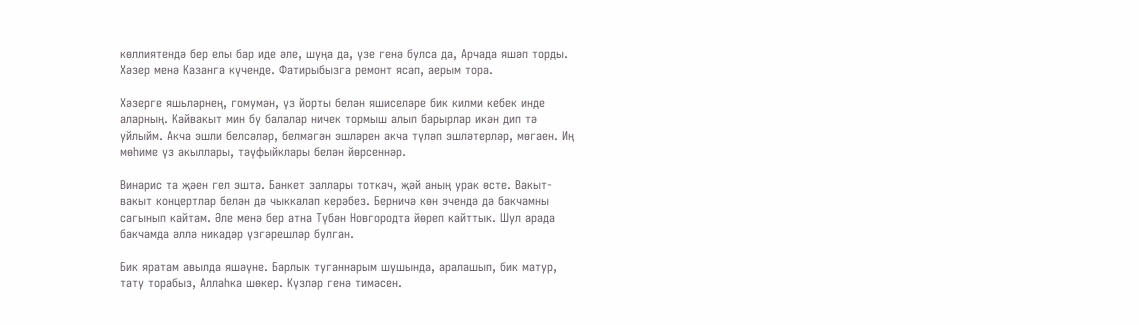көллиятендә бер елы бар иде әле, шуңа да, үзе генә булса да, Арчада яшәп торды. Хәзер менә Казанга күченде. Фатирыбызга ремонт ясап, аерым тора.

Хәзерге яшьләрнең, гомумән, үз йорты белән яшиселәре бик килми кебек инде аларның. Кайвакыт мин бу балалар ничек тормыш алып барырлар икән дип тә уйлыйм. Акча эшли белсәләр, белмәгән эшләрен акча түләп эшләтерләр, мөгаен. Иң мөһиме үз акыллары, тәүфыйклары белән йөрсеннәр.

Винарис та җәен гел эштә. Банкет заллары тоткач, җәй аның урак өсте. Вакыт-вакыт концертлар белән дә чыккалап керәбез. Берничә көн эчендә дә бакчамны сагынып кайтам. Әле менә бер атна Түбән Новгородта йөреп кайттык. Шул арада бакчамда әллә никадәр үзгәрешләр булган.

Бик яратам авылда яшәүне. Барлык туганнарым шушында, аралашып, бик матур, тату торабыз, Аллаһка шөкер. Күзләр генә тимәсен.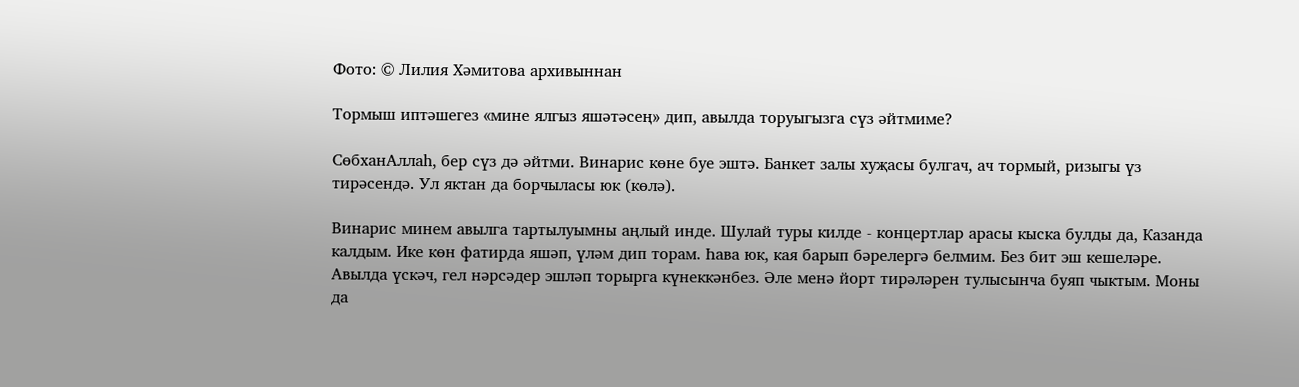Фото: © Лилия Хәмитова архивыннан

Тормыш иптәшегез «мине ялгыз яшәтәсең» дип, авылда торуыгызга сүз әйтмиме?

СөбханАллаһ, бер сүз дә әйтми. Винарис көне буе эштә. Банкет залы хуҗасы булгач, ач тормый, ризыгы үз тирәсендә. Ул яктан да борчыласы юк (көлә).

Винарис минем авылга тартылуымны аңлый инде. Шулай туры килде - концертлар арасы кыска булды да, Казанда калдым. Ике көн фатирда яшәп, үләм дип торам. Һава юк, кая барып бәрелергә белмим. Без бит эш кешеләре. Авылда үскәч, гел нәрсәдер эшләп торырга күнеккәнбез. Әле менә йорт тирәләрен тулысынча буяп чыктым. Моны да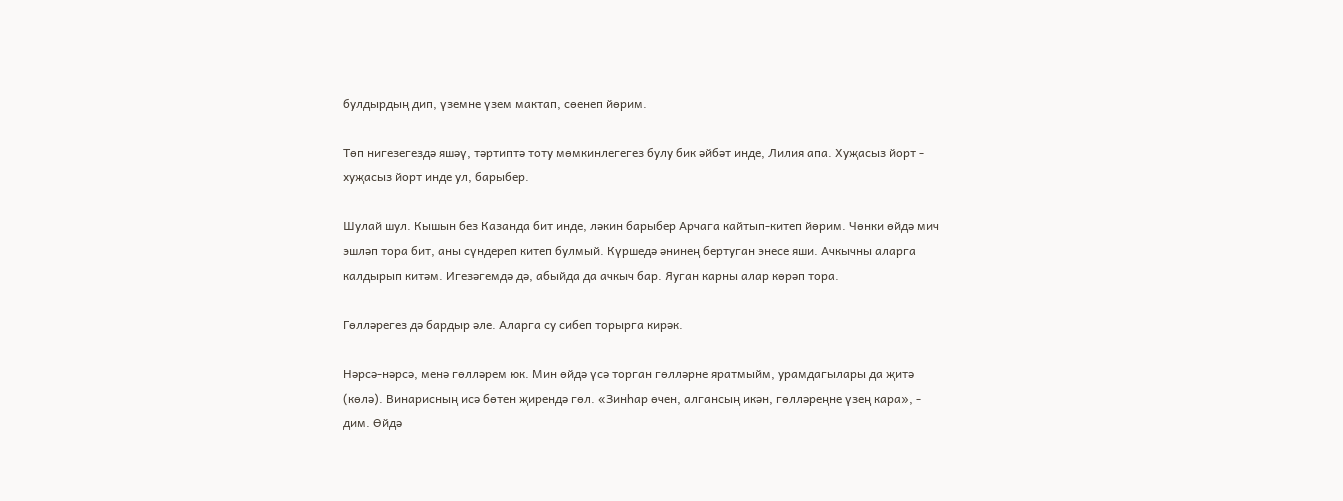булдырдың дип, үземне үзем мактап, сөенеп йөрим.

Төп нигезегездә яшәү, тәртиптә тоту мөмкинлегегез булу бик әйбәт инде, Лилия апа. Хуҗасыз йорт - хуҗасыз йорт инде ул, барыбер.

Шулай шул. Кышын без Казанда бит инде, ләкин барыбер Арчага кайтып-китеп йөрим. Чөнки өйдә мич эшләп тора бит, аны сүндереп китеп булмый. Күршедә әнинең бертуган энесе яши. Ачкычны аларга калдырып китәм. Игезәгемдә дә, абыйда да ачкыч бар. Яуган карны алар көрәп тора.

Гөлләрегез дә бардыр әле. Аларга су сибеп торырга кирәк.

Нәрсә-нәрсә, менә гөлләрем юк. Мин өйдә үсә торган гөлләрне яратмыйм, урамдагылары да җитә (көлә). Винарисның исә бөтен җирендә гөл. «Зинһар өчен, алгансың икән, гөлләреңне үзең кара», - дим. Өйдә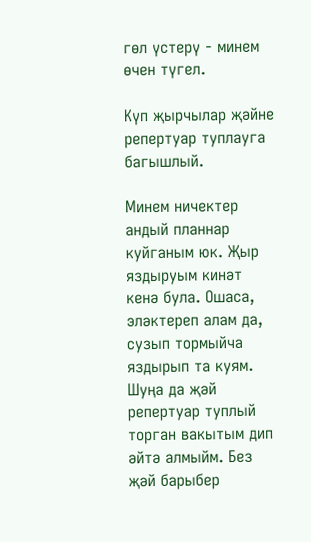гөл үстерү - минем өчен түгел.

Күп җырчылар җәйне репертуар туплауга багышлый.

Минем ничектер андый планнар куйганым юк. Җыр яздыруым кинәт кенә була. Ошаса, эләктереп алам да, сузып тормыйча яздырып та куям. Шуңа да җәй репертуар туплый торган вакытым дип әйтә алмыйм. Без җәй барыбер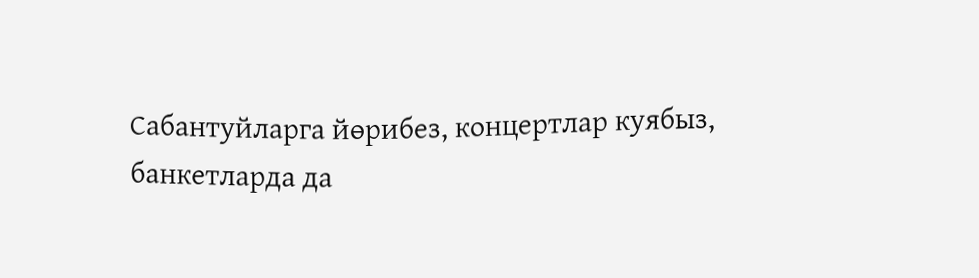Сабантуйларга йөрибез, концертлар куябыз, банкетларда да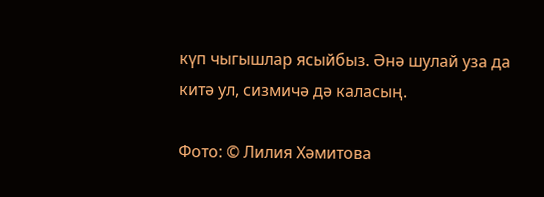күп чыгышлар ясыйбыз. Әнә шулай уза да китә ул, сизмичә дә каласың.

Фото: © Лилия Хәмитова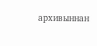архивыннан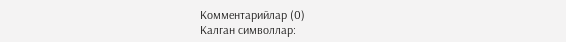Комментарийлар (0)
Калган символлар: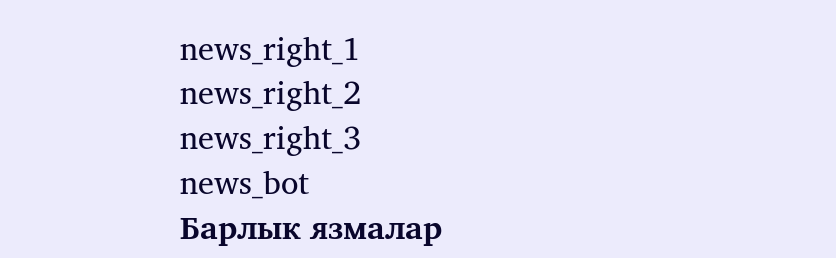news_right_1
news_right_2
news_right_3
news_bot
Барлык язмалар